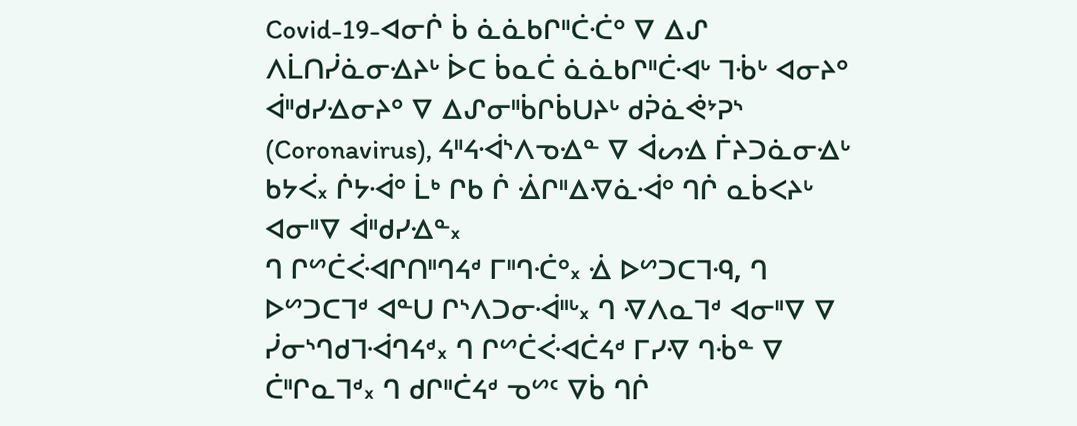Covid-19-ᐊᓂᒌ ᑳ ᓈᓈᑲᒋᐦᑖᑣᐤ ᐁ ᐃᔑ ᐱᒫᑎᓰᓈᓂᐎᔨᒡ ᐆᑕ ᑳᓇᑖ ᓈᓈᑲᒋᐦᑖᐗᒡ ᒣᒀᒡ ᐊᓂᔨᐤ ᐋᐦᑯᓯᐎᓂᔨᐤ ᐁ ᐃᔑᓂᐦᑳᒋᑳᑌᔨᒡ ᑯᕉᓈᕚᔾᕈᔅ (Coronavirus), ᔦᐦᔦᐙᔅᐱᓀᐎᓐ ᐁ ᐋᔕᐎ ᒦᔨᑐᓈᓂᐎᒡ ᑲᔭᐹ᙮ ᒌᔭᐙᐤ ᒫᒃ ᒋᑲ ᒌ ᐐᒋᐦᐃᐌᓈᐙᐤ ᒉᒌ ᓇᑳᐸᔨᒡ ᐊᓂᐦᐁ ᐋᐦᑯᓯᐎᓐ᙮
ᒉ ᒋᔥᑖᐹᐗᒋᑎᐦᒉᔦᒄ ᒥᐦᒉᑣᐤ᙮ ᐐ ᐅᔥᑐᑕᒣᑴ, ᒉ ᐅᔥᑐᑕᒣᒄ ᐊᓐᑌ ᒋᔅᐱᑐᓂᐙᐦᒡ᙮ ᒉ ᐌᐱᓇᒣᒄ ᐊᓂᐦᐁ ᐁ ᓰᓂᔅᒉᑯᒣᐙᒉᔦᒄ᙮ ᒉ ᒋᔥᑖᐹᐗᑖᔦᒄ ᒥᓯᐌ ᒉᒀᓐ ᐁ ᑖᐦᒋᓇᒣᒄ᙮ ᒉ ᑯᒋᐦᑖᔦᒄ ᓀᔥᑦ ᐁᑳ ᒉᒌ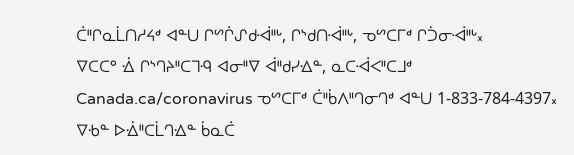ᑖᐦᒋᓇᒫᑎᓱᔦᒄ ᐊᓐᑌ ᒋᔥᒌᔑᑯᐙᐦᒡ, ᒋᔅᑯᑎᐙᐦᒡ, ᓀᔥᑕᒥᒄ ᒋᑑᓂᐙᐦᒡ᙮
ᐁᑕᑕᐤ ᐐ ᒋᔅᒉᔨᐦᑕᒣᑴ ᐊᓂᐦᐁ ᐋᐦᑯᓯᐎᓐ, ᓇᑕᐙᐸᐦᑕᒧᒄ Canada.ca/coronavirus ᓀᔥᑕᒥᒄ ᑖᐦᑳᐱᐦᒉᓂᒉᒄ ᐊᓐᑌ 1-833-784-4397᙮
ᐁᑾᓐ ᐅᐐᐦᑕᒫᒉᐎᓐ ᑳᓇᑖ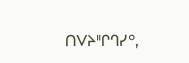ᑎᐯᔨᐦᒋᒉᓯᐤ,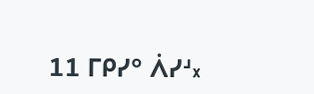11 ᒥᑭᓯᐤ ᐲᓯᒽ᙮